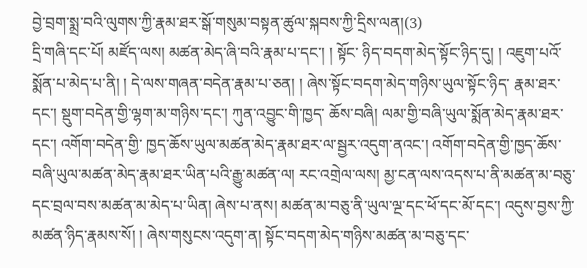བྱེ་བྲག་སྨྲ་བའི་ལུགས་ཀྱི་རྣམ་ཐར་སྒོ་གསུམ་བསྟན་ཚུལ་སྐབས་ཀྱི་དྲིས་ལན།(3)
དྲི་གཞི་དང་པོ། མཛོད་ལས། མཚན་མེད་ཞི་བའི་རྣམ་པ་དང་། ། སྟོང་ ཉིད་བདག་མེད་སྟོང་ཉིད་དུ། ། འཇུག་པའོ་སྨོན་པ་མེད་པ་ནི། ། དེ་ལས་གཞན་བདེན་རྣམ་པ་ཅན། ། ཞེས་སྟོང་བདག་མེད་གཉིས་ཡུལ་སྟོང་ཉིད་ རྣམ་ཐར་དང་། སྡུག་བདེན་གྱི་ལྷག་མ་གཉིས་དང་། ཀུན་འབྱུང་གི་ཁྱད་ ཆོས་བཞི། ལམ་གྱི་བཞི་ཡུལ་སྨོན་མེད་རྣམ་ཐར་དང་། འགོག་བདེན་གྱི་ ཁྱད་ཆོས་ཡུལ་མཚན་མེད་རྣམ་ཐར་ལ་སྦྱར་འདུག་ནའང་། འགོག་བདེན་གྱི་ཁྱད་ཆོས་བཞི་ཡུལ་མཚན་མེད་རྣམ་ཐར་ཡིན་པའི་རྒྱུ་མཚན་ལ། རང་འགྲེལ་ལས། མྱ་ངན་ལས་འདས་པ་ནི་མཚན་མ་བཅུ་དང་བྲལ་བས་མཚན་མ་མེད་པ་ཡིན། ཞེས་པ་ནས། མཚན་མ་བཅུ་ནི་ཡུལ་ལྔ་དང་ཕོ་དང་མོ་དང་། འདུས་བྱས་ཀྱི་མཚན་ཉིད་རྣམས་སོ། ། ཞེས་གསུངས་འདུག་ན། སྟོང་བདག་མེད་གཉིས་མཚན་མ་བཅུ་དང་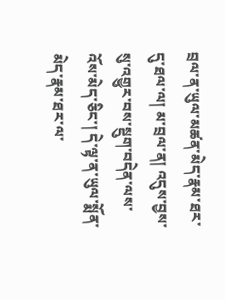བྲལ་ན་ཡུལ་མཚན་མེད་རྣམ་ཐར་དུ་ཐལ་ལ། མ་བྲལ་ན། འདུས་བྱས་སུ་འགྱུར་བས་སྡུག་བདེན་ལས་འོས་མེད་ཅིང་། དེ་ལྟ་ན་ཡུལ་སྨོན་མེད་རྣམ་ཐར་ལ་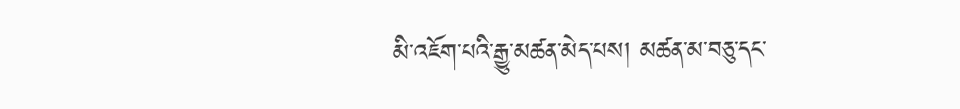མི་འཇོག་པའི་རྒྱུ་མཚན་མེད་པས། མཚན་མ་བཅུ་དང་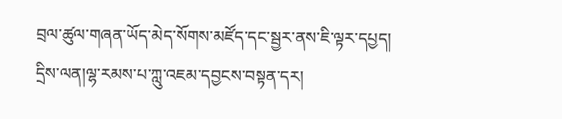བྲལ་ཚུལ་གཞན་ཡོད་མེད་སོགས་མཛོད་དང་སྦྱར་ནས་ཇི་ལྟར་དཔྱད།
དྲིས་ལན།ལྷ་རམས་པ་ཀླུ་འཇམ་དབྱངས་བསྟན་དར།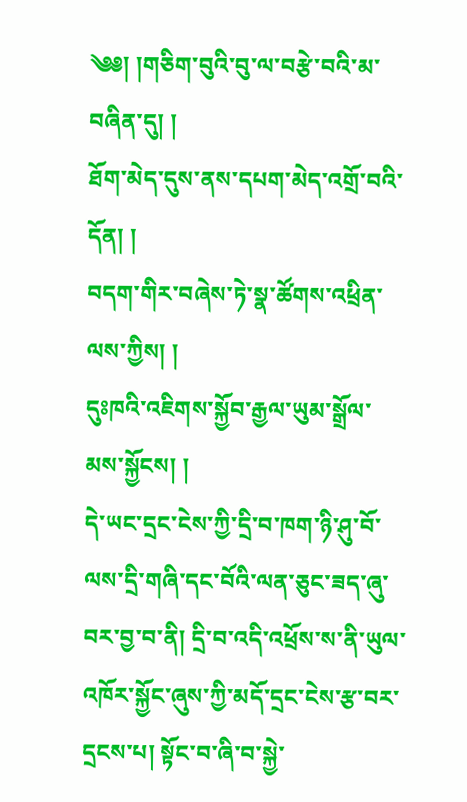༄༅། །གཅིག་བུའི་བུ་ལ་བརྩེ་བའི་མ་བཞིན་དུ། །
ཐོག་མེད་དུས་ནས་དཔག་མེད་འགྲོ་བའི་དོན། །
བདག་གིར་བཞེས་ཏེ་སྣ་ཚོགས་འཕྲིན་ལས་ཀྱིས། །
དུཿཁའི་འཇིགས་སྐྱོབ་རྒྱལ་ཡུམ་སྒྲོལ་མས་སྐྱོངས། །
དེ་ཡང་དྲང་ངེས་ཀྱི་དྲི་བ་ཁག་ཉི་ཤུ་བོ་ལས་དྲི་གཞི་དང་བོའི་ལན་ཅུང་ཟད་ཞུ་བར་བྱ་བ་ནི། དྲི་བ་འདི་འཕྲོས་ས་ནི་ཡུལ་འཁོར་སྐྱོང་ཞུས་ཀྱི་མདོ་དྲང་ངེས་རྩ་བར་དྲངས་པ། སྟོང་བ་ཞི་བ་སྐྱེ་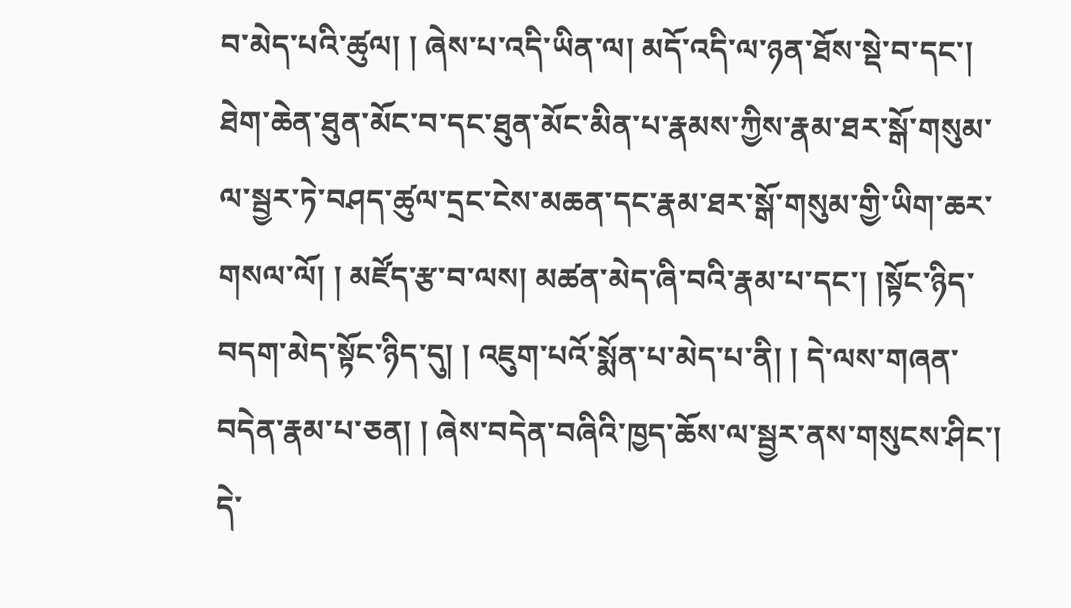བ་མེད་པའི་ཚུལ། ། ཞེས་པ་འདི་ཡིན་ལ། མདོ་འདི་ལ་ཉན་ཐོས་སྡེ་བ་དང་། ཐེག་ཆེན་ཐུན་མོང་བ་དང་ཐུན་མོང་མིན་པ་རྣམས་ཀྱིས་རྣམ་ཐར་སྒོ་གསུམ་ལ་སྦྱར་ཏེ་བཤད་ཚུལ་དྲང་ངེས་མཆན་དང་རྣམ་ཐར་སྒོ་གསུམ་གྱི་ཡིག་ཆར་གསལ་ལོ། ། མཛོད་རྩ་བ་ལས། མཚན་མེད་ཞི་བའི་རྣམ་པ་དང་། །སྟོང་ཉིད་བདག་མེད་སྟོང་ཉིད་དུ། ། འཇུག་པའོ་སྨོན་པ་མེད་པ་ནི། ། དེ་ལས་གཞན་བདེན་རྣམ་པ་ཅན། ། ཞེས་བདེན་བཞིའི་ཁྱད་ཆོས་ལ་སྦྱར་ནས་གསུངས་ཤིང་། དེ་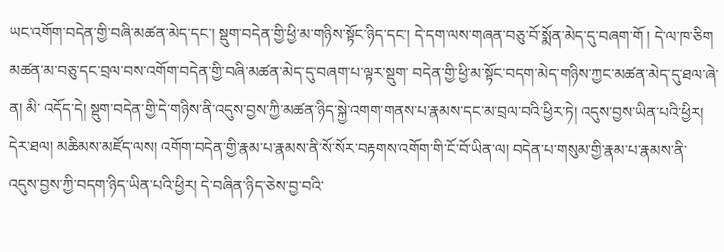ཡང་འགོག་བདེན་གྱི་བཞི་མཚན་མེད་དང་། སྡུག་བདེན་གྱི་ཕྱི་མ་གཉིས་སྟོང་ཉིད་དང་། དེ་དག་ལས་གཞན་བཅུ་བོ་སྨོན་མེད་དུ་བཞག་གོ ། དེ་ལ་ཁ་ཅིག མཚན་མ་བཅུ་དང་བྲལ་བས་འགོག་བདེན་གྱི་བཞི་མཚན་མེད་དུ་བཞག་པ་ལྟར་སྡུག་ བདེན་གྱི་ཕྱི་མ་སྟོང་བདག་མེད་གཉིས་ཀྱང་མཚན་མེད་དུ་ཐལ་ཞེ་ན། མི་ འདོད་དེ། སྡུག་བདེན་གྱི་དེ་གཉིས་ནི་འདུས་བྱས་ཀྱི་མཚན་ཉིད་སྐྱེ་འགག་གནས་པ་རྣམས་དང་མ་བྲལ་བའི་ཕྱིར་ཏེ། འདུས་བྱས་ཡིན་པའི་ཕྱིར། དེར་ཐལ། མཆིམས་མཛོད་ལས། འགོག་བདེན་གྱི་རྣམ་པ་རྣམས་ནི་སོ་སོར་བརྟགས་འགོག་གི་ངོ་བོ་ཡིན་ལ། བདེན་པ་གསུམ་གྱི་རྣམ་པ་རྣམས་ནི་ འདུས་བྱས་ཀྱི་བདག་ཉིད་ཡིན་པའི་ཕྱིར། དེ་བཞིན་ཉིད་ཅེས་བྱ་བའི་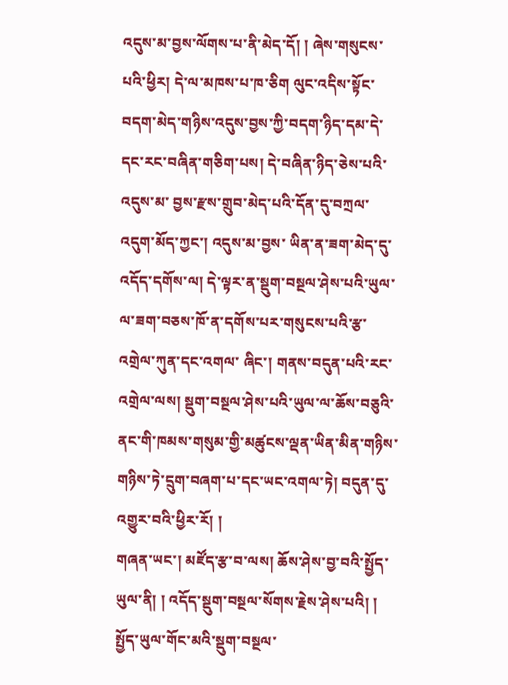འདུས་མ་བྱས་ལོགས་པ་ནི་མེད་དོ། ། ཞེས་གསུངས་པའི་ཕྱིར། དེ་ལ་མཁས་པ་ཁ་ཅིག ལུང་འདིས་སྟོང་བདག་མེད་གཉིས་འདུས་བྱས་ཀྱི་བདག་ཉིད་དམ་དེ་དང་རང་བཞིན་གཅིག་པས། དེ་བཞིན་ཉིད་ཅེས་པའི་འདུས་མ་ བྱས་རྫས་གྲུབ་མེད་པའི་དོན་དུ་བཀྲལ་འདུག་མོད་ཀྱང་། འདུས་མ་བྱས་ ཡིན་ན་ཟག་མེད་དུ་འདོད་དགོས་ལ། དེ་ལྟར་ན་སྡུག་བསྔལ་ཤེས་པའི་ཡུལ་ལ་ཟག་བཅས་ཁོ་ན་དགོས་པར་གསུངས་པའི་རྩ་འགྲེལ་ཀུན་དང་འགལ་ ཞིང་། གནས་བདུན་པའི་རང་འགྲེལ་ལས། སྡུག་བསྔལ་ཤེས་པའི་ཡུལ་ལ་ཆོས་བཅུའི་ནང་གི་ཁམས་གསུམ་གྱི་མཚུངས་ལྡན་ཡིན་མིན་གཉིས་གཉིས་ཏེ་དྲུག་བཞག་པ་དང་ཡང་འགལ་ཏེ། བདུན་དུ་འགྱུར་བའི་ཕྱིར་རོ། །
གཞན་ཡང་། མཛོད་རྩ་བ་ལས། ཆོས་ཤེས་བྱ་བའི་སྤྱོད་ཡུལ་ནི། ། འདོད་སྡུག་བསྔལ་སོགས་རྗེས་ཤེས་པའི། ། སྤྱོད་ཡུལ་གོང་མའི་སྡུག་བསྔལ་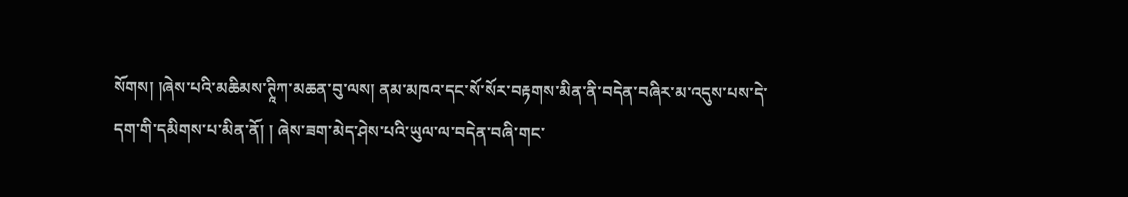སོགས། །ཞེས་པའི་མཆིམས་ཊཱིཀ་མཆན་བུ་ལས། ནམ་མཁའ་དང་སོ་སོར་བརྟགས་མིན་ནི་བདེན་བཞིར་མ་འདུས་པས་དེ་དག་གི་དམིགས་པ་མིན་ནོ། ། ཞེས་ཟག་མེད་ཤེས་པའི་ཡུལ་ལ་བདེན་བཞི་གང་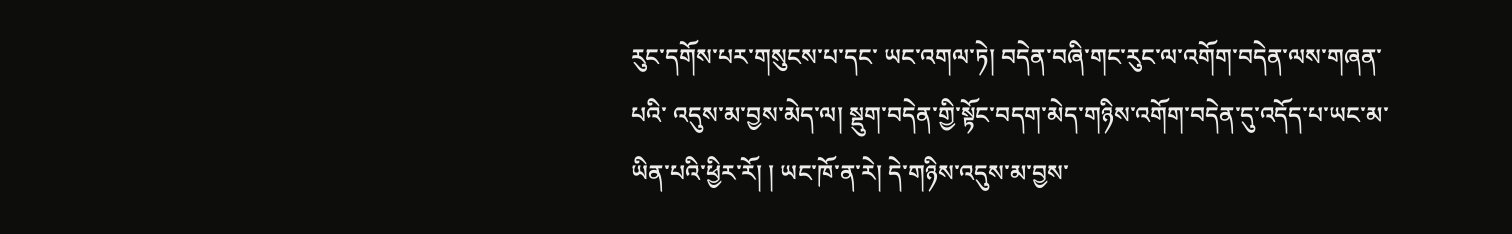རུང་དགོས་པར་གསུངས་པ་དང་ ཡང་འགལ་ཏེ། བདེན་བཞི་གང་རུང་ལ་འགོག་བདེན་ལས་གཞན་པའི་ འདུས་མ་བྱས་མེད་ལ། སྡུག་བདེན་གྱི་སྟོང་བདག་མེད་གཉིས་འགོག་བདེན་དུ་འདོད་པ་ཡང་མ་ཡིན་པའི་ཕྱིར་རོ། ། ཡང་ཁོ་ན་རེ། དེ་གཉིས་འདུས་མ་བྱས་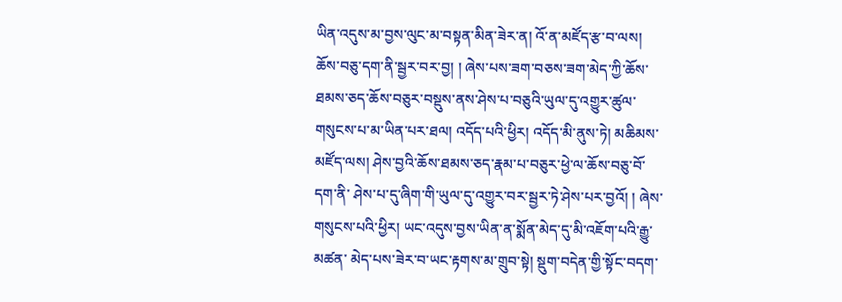ཡིན་འདུས་མ་བྱས་ལུང་མ་བསྟན་མིན་ཟེར་ན། འོ་ན་མཛོད་རྩ་བ་ལས། ཆོས་བཅུ་དག་ནི་སྦྱར་བར་བྱ། ། ཞེས་པས་ཟག་བཅས་ཟག་མེད་ཀྱི་ཆོས་ ཐམས་ཅད་ཆོས་བཅུར་བསྡུས་ནས་ཤེས་པ་བཅུའི་ཡུལ་དུ་འགྱུར་ཚུལ་གསུངས་པ་མ་ཡིན་པར་ཐལ། འདོད་པའི་ཕྱིར། འདོད་མི་ནུས་ཏེ། མཆིམས་མཛོད་ལས། ཤེས་བྱའི་ཆོས་ཐམས་ཅད་རྣམ་པ་བཅུར་ཕྱེ་ལ་ཆོས་བཅུ་བོ་དག་ནི་ ཤེས་པ་དུ་ཞིག་གི་ཡུལ་དུ་འགྱུར་བར་སྦྱར་ཏེ་ཤེས་པར་བྱའོ། ། ཞེས་གསུངས་པའི་ཕྱིར། ཡང་འདུས་བྱས་ཡིན་ན་སྨོན་མེད་དུ་མི་འཇོག་པའི་རྒྱུ་མཚན་ མེད་པས་ཟེར་བ་ཡང་རྟགས་མ་གྲུབ་སྟེ། སྡུག་བདེན་གྱི་སྟོང་བདག་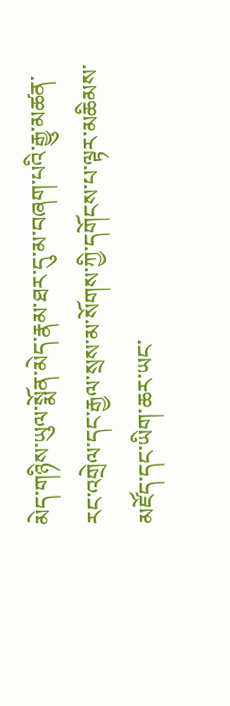མེད་གཉིས་ཡུལ་སྨོན་མེད་རྣམ་ཐར་དུ་མ་བཞག་པའི་རྒྱུ་མཚན་རང་འགྲེལ་དང་རྒྱལ་སྲས་མ་སོགས་ཀྱི་དགོངས་པ་ལྟར་མཆིམས་མཛོད་དང་ཡིག་ཆར་ཡང་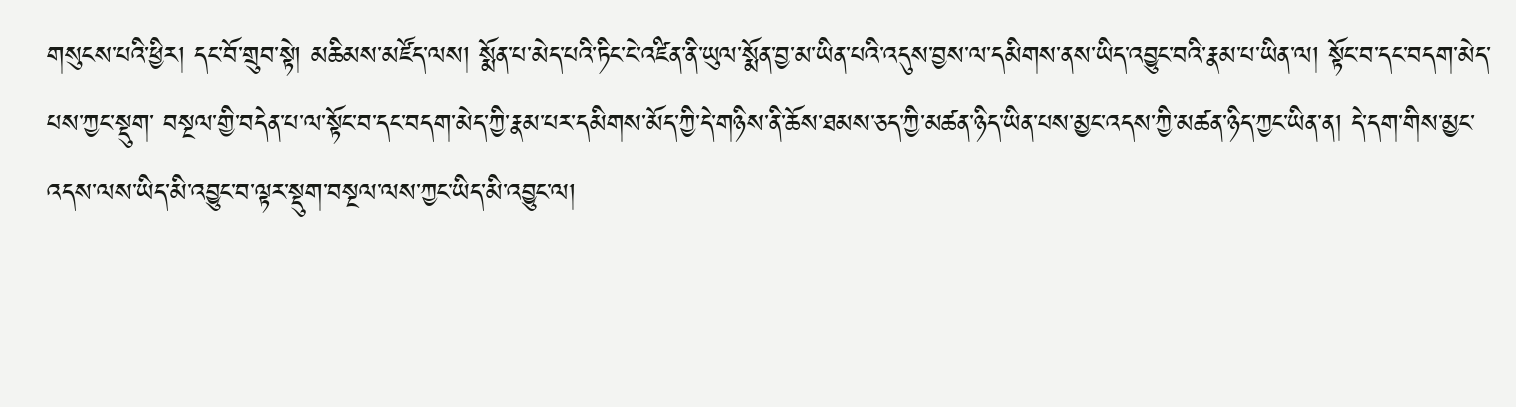གསུངས་པའི་ཕྱིར། དང་བོ་གྲུབ་སྟེ། མཆིམས་མཛོད་ལས། སྨོན་པ་མེད་པའི་ཏིང་ངེ་འཛིན་ནི་ཡུལ་སྨོན་བྱ་མ་ཡིན་པའི་འདུས་བྱས་ལ་དམིགས་ནས་ཡིད་འབྱུང་བའི་རྣམ་པ་ཡིན་ལ། སྟོང་བ་དང་བདག་མེད་པས་ཀྱང་སྡུག་ བསྔལ་གྱི་བདེན་པ་ལ་སྟོང་བ་དང་བདག་མེད་ཀྱི་རྣམ་པར་དམིགས་མོད་ཀྱི་དེ་གཉིས་ནི་ཆོས་ཐམས་ཅད་ཀྱི་མཚན་ཉིད་ཡིན་པས་མྱང་འདས་ཀྱི་མཚན་ཉིད་ཀྱང་ཡིན་ན། དེ་དག་གིས་མྱང་འདས་ལས་ཡིད་མི་འབྱུང་བ་ལྟར་སྡུག་བསྔལ་ལས་ཀྱང་ཡིད་མི་འབྱུང་ལ།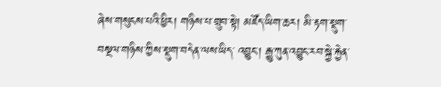ཞེས་གསུངས་པའི་ཕྱིར། གཉིས་པ་གྲུབ་སྟེ། མཛོད་ཡིག་ཆར། མི་རྟག་སྡུག་བསྔལ་གཉིས་ཀྱིས་སྡུག་བདེན་ལས་ཡིད་ འབྱུང་། རྒྱུ་ཀུན་འབྱུང་རབ་སྐྱེ་རྐྱེན་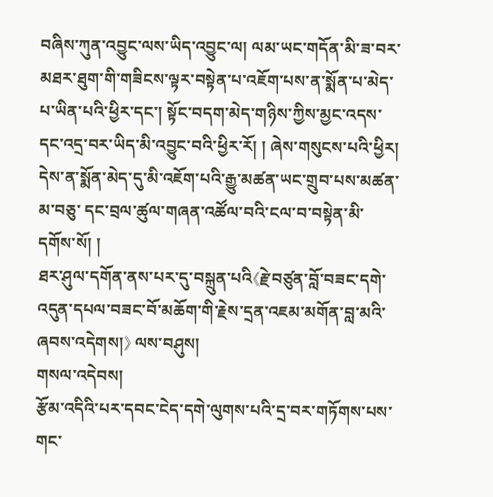བཞིས་ཀུན་འབྱུང་ལས་ཡིད་འབྱུང་ལ། ལམ་ཡང་གདོན་མི་ཟ་བར་མཐར་ཐུག་གི་གཟིངས་ལྟར་བསྟེན་པ་འཇོག་པས་ན་སྨོན་པ་མེད་པ་ཡིན་པའི་ཕྱིར་དང་། སྟོང་བདག་མེད་གཉིས་ཀྱིས་མྱང་འདས་དང་འདྲ་བར་ཡིད་མི་འབྱུང་བའི་ཕྱིར་རོ། ། ཞེས་གསུངས་པའི་ཕྱིར། དེས་ན་སྨོན་མེད་དུ་མི་འཇོག་པའི་རྒྱུ་མཚན་ཡང་གྲུབ་པས་མཚན་མ་བཅུ་ དང་བྲལ་ཚུལ་གཞན་འཚོལ་བའི་ངལ་བ་བསྟེན་མི་དགོས་སོ། །
ཐར་ཤུལ་དགོན་ནས་པར་དུ་བསྐྲུན་པའི《རྗེ་བཙུན་བློ་བཟང་དགེ་འདུན་དཔལ་བཟང་བོ་མཆོག་གི་རྗེས་དྲན་འཇམ་མགོན་བླ་མའི་ཞབས་འདེགས།》 ལས་བཤུས།
གསལ་འདེབས།
རྩོམ་འདིའི་པར་དབང་ངེད་དགེ་ལུགས་པའི་དྲ་བར་གཏོགས་པས་གང་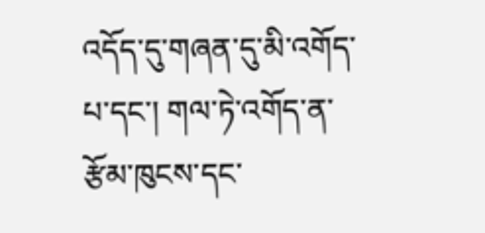འདོད་དུ་གཞན་དུ་མི་འགོད་པ་དང་། གལ་ཏེ་འགོད་ན་རྩོམ་ཁུངས་དང་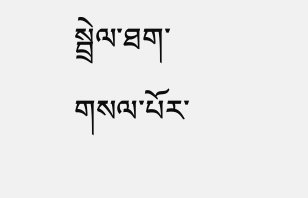སྦྲེལ་ཐག་གསལ་པོར་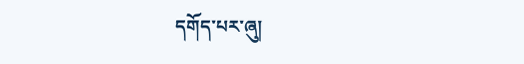དགོད་པར་ཞུ།